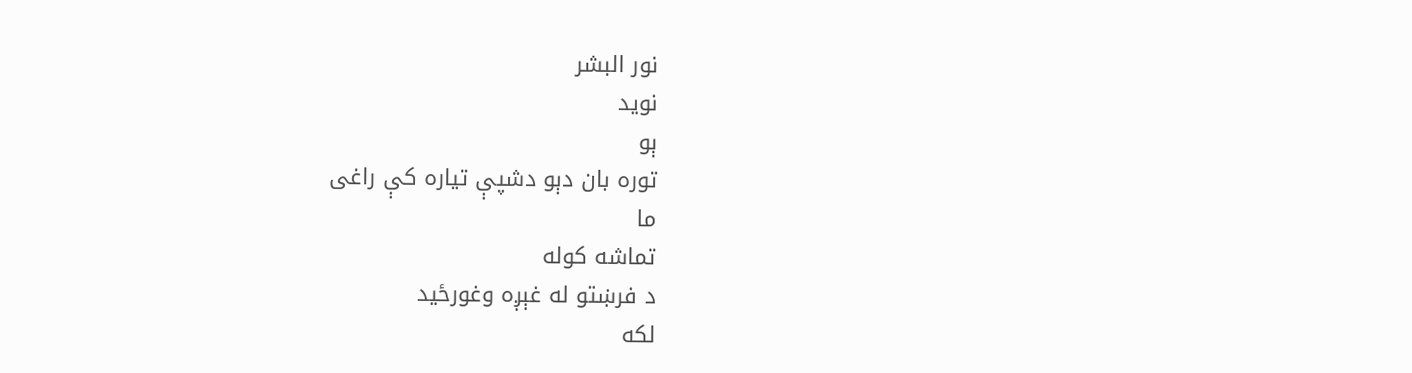نور البشر
نوید
ېو
توره بان دېو دشپې تیاره کې راغی
ما
تماشه کوله
د فرښتو له غېږه وغورځید
لکه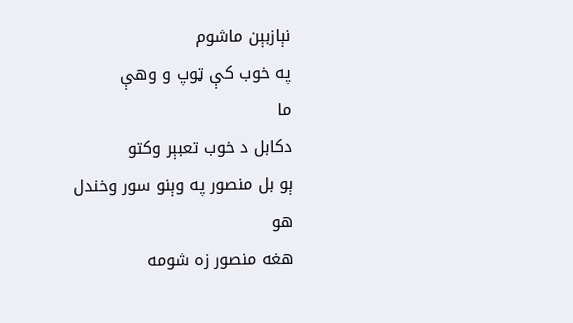نېازبېن ماشوم
په خوب کې ټوپ و وهې
ما
دکابل د خوب تعبېر وکتو
ېو بل منصور په وېنو سور وخندل
هو
هغه منصور زه شومه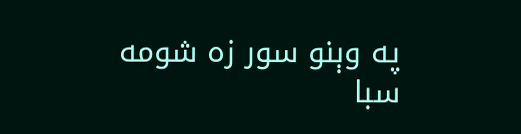په وېنو سور زه شومه
سبا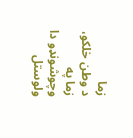زما
د وطن خلکو،
زما په وچوشونډو دا ولوستل